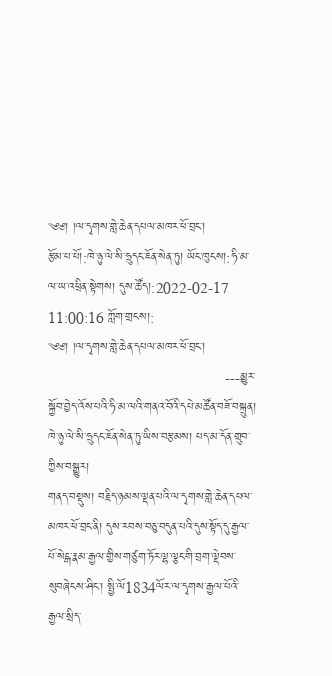༄༅། །ལ་དྭགས་གླེ་ཆེན་དཔལ་མཁར་ཕོ་བྲང་།
རྩོམ་པ་པོ།:ཁེ་ཉུ་ལེ་སི་ཧྲུདང་ཇོན་སེན་ཏུ། ཡོང་ཁུངས།:ཧི་མ་ལ་ཡ་འཕྲིན་སྟེགས། དུས་ཚོད།:2022-02-17 11:00:16 ཀློག་གྲངས།:
༄༅། །ལ་དྭགས་གླེ་ཆེན་དཔལ་མཁར་ཕོ་བྲང་།
                                           ---མྱུར་སྐྱོབ་བྱེད་འོས་པའི་ཧི་མ་ལའི་གནའ་བོའི་དཔེ་མཚོན་བཟོ་བསྐྲུན།
ཁེ་ཉུ་ལེ་སི་ཧྲུདང་ཇོན་སེན་ཏུ་ཡིས་བརྩམས། པད་མ་དོན་གྲུབ་ཀྱིས་བསྒྱུར།
གནད་བསྡུས། བརྗིད་ཉམས་ལྡན་པའི་ལ་དྭགས་གླེ་ཆེན་དཔལ་མཁར་ཕོ་བྲང་ནི། དུས་རབས་བཅུ་བདུན་པའི་དུས་སྟོད་དུ་རྒྱལ་པོ་སེངྒ་རྣམ་རྒྱལ་གྱིས་གཙུག་ཏོར་ལྷ་ལྕང་གི་བྲག་ལྡེབས་སུབཞེངས་ཤིང་། སྤྱི་ལོ1834ལོར་ལ་དྭགས་རྒྱལ་པོའི་རྒྱལ་སྲིད་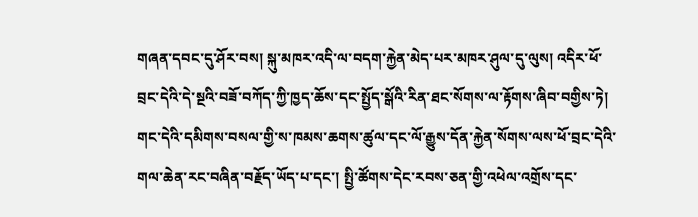གཞན་དབང་དུ་ཤོར་བས། སྐུ་མཁར་འདི་ལ་བདག་རྐྱེན་མེད་པར་མཁར་ཤུལ་དུ་ལུས། འདིར་ཕོ་བྲང་དེའི་དེ་སྔའི་བཟོ་བཀོད་ཀྱི་ཁྱད་ཆོས་དང་སྤྱོད་སྒོའི་རིན་ཐང་སོགས་ལ་རྟོགས་ཞིབ་བགྱིས་ཏེ། གང་དེའི་དམིགས་བསལ་གྱི་ས་ཁམས་ཆགས་ཚུལ་དང་ལོ་རྒྱུས་དོན་རྐྱེན་སོགས་ལས་ཕོ་བྲང་དེའི་གལ་ཆེན་རང་བཞིན་བརྗོད་ཡོད་པ་དང་། སྤྱི་ཚོགས་དེང་རབས་ཅན་གྱི་འཕེལ་འགྲོས་དང་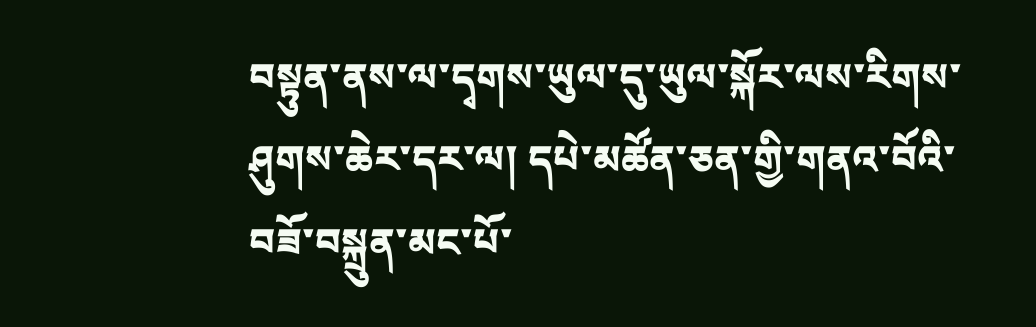བསྟུན་ནས་ལ་དྭགས་ཡུལ་དུ་ཡུལ་སྐོར་ལས་རིགས་ཤུགས་ཆེར་དར་ལ། དཔེ་མཚོན་ཅན་གྱི་གནའ་བོའི་བཟོ་བསྐྲུན་མང་པོ་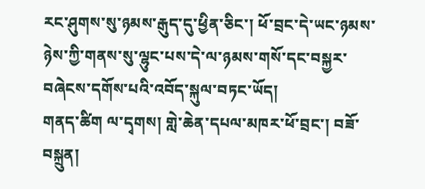རང་ཤུགས་སུ་ཉམས་རྒུད་དུ་ཕྱིན་ཅིང་། ཕོ་བྲང་དེ་ཡང་ཉམས་ཉེས་ཀྱི་གནས་སུ་ལྷུང་པས་དེ་ལ་ཉམས་གསོ་དང་བསྐྱར་བཞེངས་དགོས་པའི་འབོད་སྐུལ་བཏང་ཡོད།
གནད་ཚིག ལ་དྭགས། གླེ་ཆེན་དཔལ་མཁར་ཕོ་བྲང་། བཟོ་བསྐྲུན།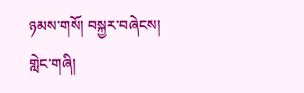ཉམས་གསོ། བསྐྱར་བཞེངས།
གླེང་གཞི།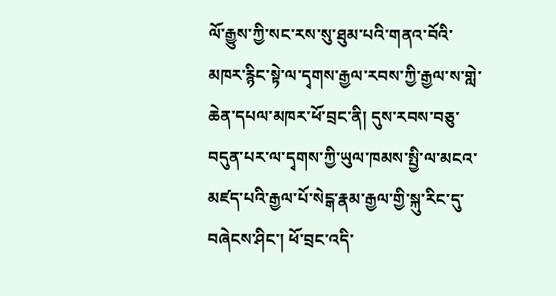ལོ་རྒྱུས་ཀྱི་སང་རས་སུ་ཐུམ་པའི་གནའ་བོའི་མཁར་རྙིང་སྟེ་ལ་དྭགས་རྒྱལ་རབས་ཀྱི་རྒྱལ་ས་གླེ་ཆེན་དཔལ་མཁར་ཕོ་བྲང་ནི། དུས་རབས་བཅུ་བདུན་པར་ལ་དྭགས་ཀྱི་ཡུལ་ཁམས་སྤྱི་ལ་མངའ་མཛད་པའི་རྒྱལ་པོ་སེངྒ་རྣམ་རྒྱལ་གྱི་སྐུ་རིང་དུ་བཞེངས་ཤིང་། ཕོ་བྲང་འདི་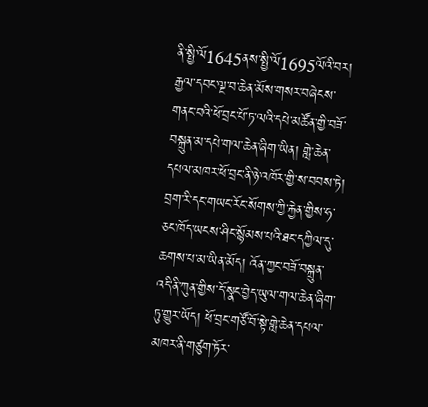ནི་སྤྱི་ལོ1645ནས་སྤྱི་ལོ1695ལོའི་བར། རྒྱལ་དབང་ལྔ་བ་ཆེན་མོས་གསར་བཞེངས་གནང་བའི་ཕོ་བྲང་པོ་ཏ་ལའི་དཔེ་མཚོན་གྱི་བཟོ་བསྐྲུན་མ་དཔེ་གལ་ཆེན་ཞིག་ཡིན། གླེ་ཆེན་དཔལ་མཁར་ཕོ་བྲང་ནི་ཉེ་འཁོར་གྱི་ས་བབས་ཏེ། བྲག་རི་དང་གཡང་རོང་སོགས་ཀྱི་རྐྱེན་གྱིས་ཧ་ཅང་ཁོད་ཡངས་ཤིང་སྙོམས་པའི་ཐང་དཀྱིལ་དུ་ཆགས་པ་མ་ཡིན་མོད། འོན་ཀྱང་བཟོ་བསྐྲུན་འདི་ནི་ཀུན་གྱིས་དོ་སྣང་བྱེད་ཡུལ་གལ་ཆེན་ཞིག་ཏུ་གྱུར་ཡོད། ཕོ་བྲང་གཙོ་བོ་སྟེ་གླེ་ཆེན་དཔལ་མཁར་ནི་གཙུག་ཏོར་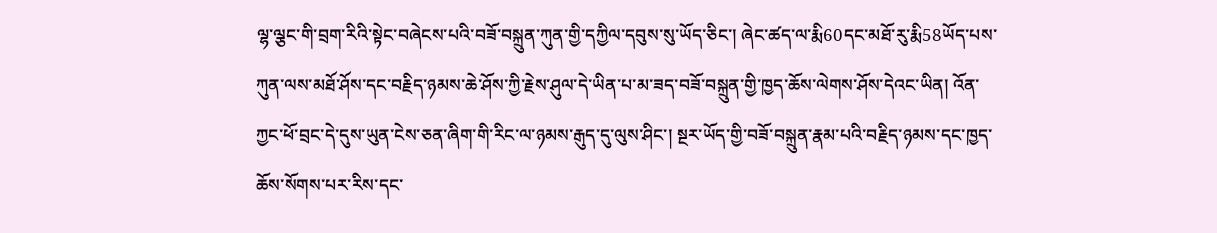ལྷ་ལྕང་གི་བྲག་རིའི་སྟེང་བཞེངས་པའི་བཟོ་བསྐྲུན་ཀུན་གྱི་དཀྱིལ་དབུས་སུ་ཡོད་ཅིང་། ཞེང་ཚད་ལ་རྨི60དང་མཐོ་རུ་རྨི58ཡོད་པས་ཀུན་ལས་མཐོ་ཤོས་དང་བརྗིད་ཉམས་ཆེ་ཤོས་ཀྱི་རྗེས་ཤུལ་དེ་ཡིན་པ་མ་ཟད་བཟོ་བསྐྲུན་གྱི་ཁྱད་ཆོས་ལེགས་ཤོས་དེའང་ཡིན། འོན་ཀྱང་ཕོ་བྲང་དེ་དུས་ཡུན་ངེས་ཅན་ཞིག་གི་རིང་ལ་ཉམས་རྒུད་དུ་ལུས་ཤིང་། སྔར་ཡོད་གྱི་བཟོ་བསྐྲུན་རྣམ་པའི་བརྗིད་ཉམས་དང་ཁྱད་ཆོས་སོགས་པར་རིས་དང་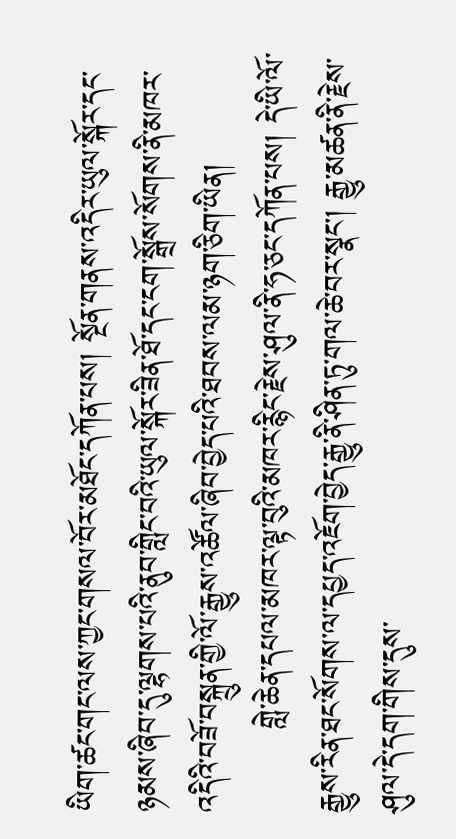ཡིག་ཚང་གང་ལས་ཀྱང་གསལ་བོར་མཐོང་དཀོན་པས། སྔོན་གནས་འདིར་ཡུལ་སྐོར་དང་ཉམས་ཞིབ་དུ་ལྷགས་པའི་ནུབ་གླིང་བའི་ཡུལ་སྐོར་ཟིན་ཐོ་དང་ངག་སྒྲོས་སོགས་ནི་མཁར་འདིའི་བཟོ་བསྐྲུན་གྱི་ལོ་རྒྱུས་འཚོལ་ཞིབ་བྱེད་པའི་ཐབས་ལམ་ཉག་ཅིག་ཡིན།
        གླེ་ཆེན་དཔལ་མཁར་ལྟ་བུའི་མཁར་རྙིང་རྗེས་ཤུལ་ནི་ཧ་ཅང་དཀོན་པས། དེ་ཡི་ལོ་རྒྱུས་རིན་ཐང་སོགས་ལ་དཔྱད་འཇོག་བྱེད་རྒྱུ་ནི་ཤིན་ཏུ་གལ་ཆེ་བར་སྣང་། རྒྱུ་མཚན་ནི་རྗེས་ཤུལ་དེ་དག་གིས་དུས་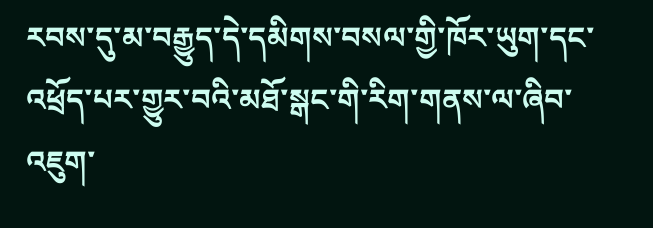རབས་དུ་མ་བརྒྱུད་དེ་དམིགས་བསལ་གྱི་ཁོར་ཡུག་དང་འཕྲོད་པར་གྱུར་བའི་མཐོ་སྒང་གི་རིག་གནས་ལ་ཞིབ་འཇུག་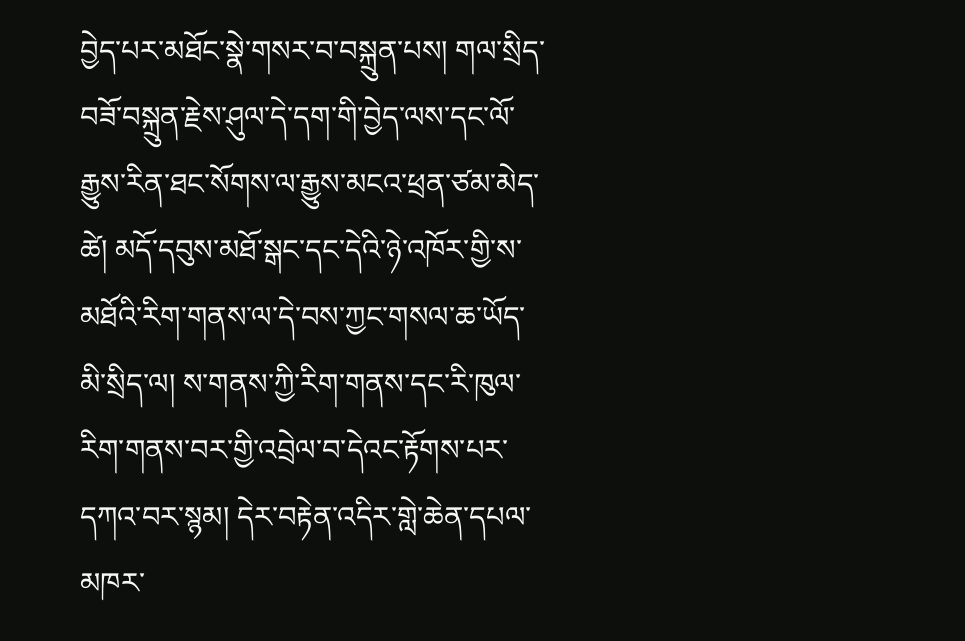བྱེད་པར་མཐོང་སྣེ་གསར་བ་བསྐྲུན་པས། གལ་སྲིད་བཟོ་བསྐྲུན་རྗེས་ཤུལ་དེ་དག་གི་བྱེད་ལས་དང་ལོ་རྒྱུས་རིན་ཐང་སོགས་ལ་རྒྱུས་མངའ་ཕྲན་ཙམ་མེད་ཚེ། མདོ་དབུས་མཐོ་སྒང་དང་དེའི་ཉེ་འཁོར་གྱི་ས་མཐོའི་རིག་གནས་ལ་དེ་བས་ཀྱང་གསལ་ཆ་ཡོད་མི་སྲིད་ལ། ས་གནས་ཀྱི་རིག་གནས་དང་རི་ཁུལ་རིག་གནས་བར་གྱི་འབྲེལ་བ་དེའང་རྟོགས་པར་དཀའ་བར་སྙམ། དེར་བརྟེན་འདིར་གླེ་ཆེན་དཔལ་མཁར་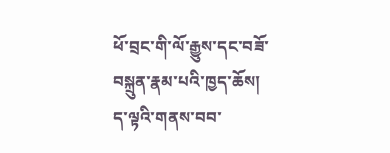ཕོ་བྲང་གི་ལོ་རྒྱུས་དང་བཟོ་བསྐྲུན་རྣམ་པའི་ཁྱད་ཆོས། ད་ལྟའི་གནས་བབ་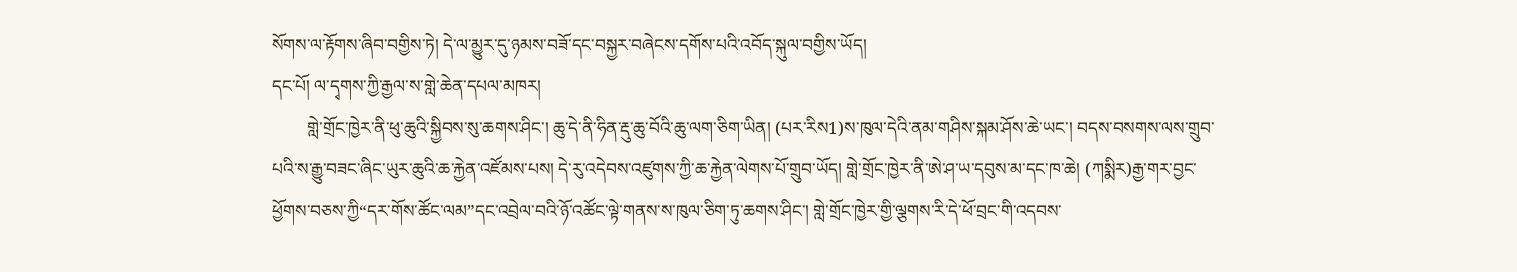སོགས་ལ་རྟོགས་ཞིབ་བགྱིས་ཏེ། དེ་ལ་མྱུར་དུ་ཉམས་བཟོ་དང་བསྐྱར་བཞེངས་དགོས་པའི་འབོད་སྐུལ་བགྱིས་ཡོད།
དང་པོ། ལ་དྭགས་ཀྱི་རྒྱལ་ས་གླེ་ཆེན་དཔལ་མཁར།
        གླེ་གྲོང་ཁྱེར་ནི་ཕུ་ཆུའི་སྐྱིབས་སུ་ཆགས་ཤིང་། ཆུ་དེ་ནི་ཧིན་རྡུ་ཆུ་བོའི་ཆུ་ལག་ཅིག་ཡིན། (པར་རིས1)ས་ཁུལ་དེའི་ནམ་གཤིས་སྐམ་ཤོས་ཆེ་ཡང་། བདས་བསགས་ལས་གྲུབ་པའི་ས་རྒྱུ་བཟང་ཞིང་ཡུར་ཆུའི་ཆ་རྐྱེན་འཛོམས་པས། དེ་རུ་འདེབས་འཛུགས་ཀྱི་ཆ་རྐྱེན་ལེགས་པོ་གྲུབ་ཡོད། གླེ་གྲོང་ཁྱེར་ནི་ཨེ་ཤ་ཡ་དབུས་མ་དང་ཁ་ཆེ། (ཀསྨིར)རྒྱ་གར་བྱང་ཕྱོགས་བཅས་ཀྱི“དར་གོས་ཚོང་ལམ”དང་འབྲེལ་བའི་ཉོ་འཚོང་ལྟེ་གནས་ས་ཁུལ་ཅིག་ཏུ་ཆགས་ཤིང་། གླེ་གྲོང་ཁྱེར་གྱི་ལྕགས་རི་དེ་ཕོ་བྲང་གི་འདབས་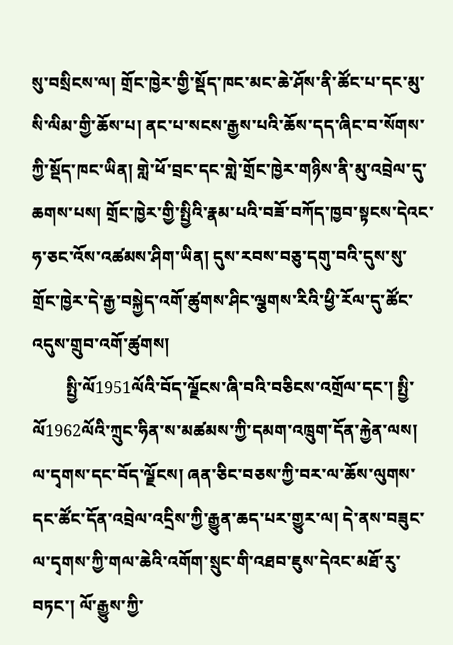སུ་བསྲིངས་ལ། གྲོང་ཁྱེར་གྱི་སྡོད་ཁང་མང་ཆེ་ཤོས་ནི་ཚོང་པ་དང་མུ་སི་ལིམ་གྱི་ཆོས་པ། ནང་པ་སངས་རྒྱས་པའི་ཆོས་དད་ཞིང་བ་སོགས་ཀྱི་སྡོད་ཁང་ཡིན། གླེ་ཕོ་བྲང་དང་གླེ་གྲོང་ཁྱེར་གཉིས་ནི་མུ་འབྲེལ་དུ་ཆགས་པས། གྲོང་ཁྱེར་གྱི་སྤྱིའི་རྣམ་པའི་བཟོ་བཀོད་ཁྱབ་སྟངས་དེའང་ཧ་ཅང་འོས་འཚམས་ཤིག་ཡིན། དུས་རབས་བཅུ་དགུ་བའི་དུས་སུ་གྲོང་ཁྱེར་དེ་རྒྱ་བསྐྱེད་འགོ་ཚུགས་ཤིང་ལྕགས་རིའི་ཕྱི་རོལ་དུ་ཚོང་འདུས་གྲུབ་འགོ་ཚུགས།
        སྤྱི་ལོ1951ལོའི་བོད་ལྗོངས་ཞི་བའི་བཅིངས་འགྲོལ་དང་། སྤྱི་ལོ1962ལོའི་ཀྲུང་ཧིན་ས་མཚམས་ཀྱི་དམག་འཁྲུག་དོན་རྐྱེན་ལས། ལ་དྭགས་དང་བོད་ལྗོངས། ཞན་ཅིང་བཅས་ཀྱི་བར་ལ་ཆོས་ལུགས་དང་ཚོང་དོན་འབྲེལ་འདྲིས་ཀྱི་རྒྱུན་ཆད་པར་གྱུར་ལ། དེ་ནས་བཟུང་ལ་དྭགས་ཀྱི་གལ་ཆེའི་འགོག་སྲུང་གི་འཐབ་ཇུས་དེའང་མཐོ་རུ་བཏང་། ལོ་རྒྱུས་ཀྱི་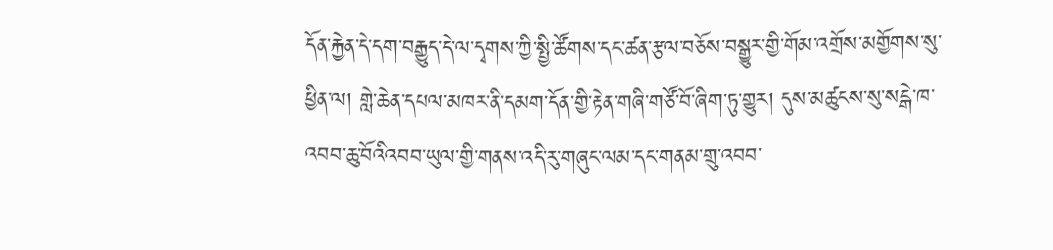དོན་རྐྱེན་དེ་དག་བརྒྱུད་དེ་ལ་དྭགས་ཀྱི་སྤྱི་ཚོགས་དང་ཚན་རྩལ་བཅོས་བསྒྱུར་གྱི་གོམ་འགྲོས་མགྱོགས་སུ་ཕྱིན་ལ། གླེ་ཆེན་དཔལ་མཁར་ནི་དམག་དོན་གྱི་རྟེན་གཞི་གཙོ་བོ་ཞིག་ཏུ་གྱུར། དུས་མཚུངས་སུ་སངྒེ་ཁ་འབབ་ཆུ་བོའིའབབ་ཡུལ་གྱི་གནས་འདི་རུ་གཞུང་ལམ་དང་གནམ་གྲུ་འབབ་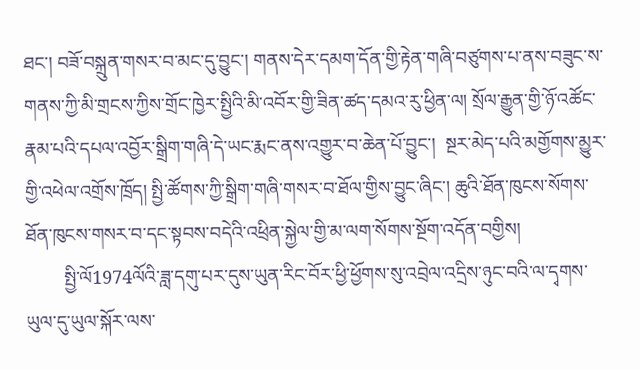ཐང་། བཟོ་བསྐྲུན་གསར་བ་མང་དུ་བྱུང་། གནས་དེར་དམག་དོན་གྱི་རྟེན་གཞི་བཙུགས་པ་ནས་བཟུང་ས་གནས་ཀྱི་མི་གྲངས་ཀྱིས་གྲོང་ཁྱེར་སྤྱིའི་མི་འབོར་གྱི་ཟིན་ཚད་དམའ་རུ་ཕྱིན་ལ། སྲོལ་རྒྱུན་གྱི་ཉོ་འཚོང་རྣམ་པའི་དཔལ་འབྱོར་སྒྲིག་གཞི་དེ་ཡང་རྨང་ནས་འགྱུར་བ་ཆེན་པོ་བྱུང་།  སྔར་མེད་པའི་མགྱོགས་མྱུར་གྱི་འཕེལ་འགྲོས་ཁྲོད། སྤྱི་ཚོགས་ཀྱི་སྒྲིག་གཞི་གསར་བ་ཐོལ་གྱིས་བྱུང་ཞིང་། ཆུའི་ཐོན་ཁུངས་སོགས་ཐོན་ཁུངས་གསར་བ་དང་སྟབས་བདེའི་འཕྲིན་སྐྱེལ་གྱི་མ་ལག་སོགས་སྔོག་འདོན་བགྱིས།
        སྤྱི་ལོ1974ལོའི་ཟླ་དགུ་པར་དུས་ཡུན་རིང་བོར་ཕྱི་ཕྱོགས་སུ་འབྲེལ་འདྲིས་ཉུང་བའི་ལ་དྭགས་ཡུལ་དུ་ཡུལ་སྐོར་ལས་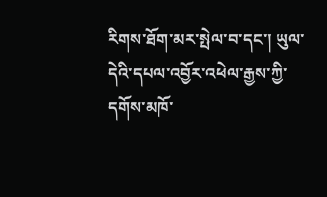རིགས་ཐོག་མར་སྤེལ་བ་དང་། ཡུལ་དེའི་དཔལ་འབྱོར་འཕེལ་རྒྱས་ཀྱི་དགོས་མཁོ་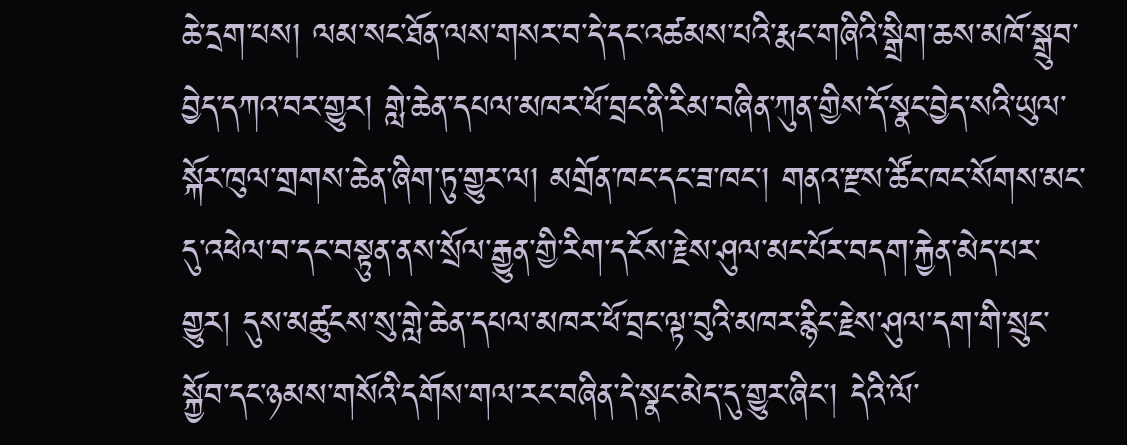ཆེ་དྲག་པས། ལམ་སང་ཐོན་ལས་གསར་བ་དེ་དང་འཚམས་པའི་རྨང་གཞིའི་སྒྲིག་ཆས་མཁོ་སྒྲུབ་བྱེད་དཀའ་བར་གྱུར། གླེ་ཆེན་དཔལ་མཁར་ཕོ་བྲང་ནི་རིམ་བཞིན་ཀུན་གྱིས་དོ་སྣང་བྱེད་སའི་ཡུལ་སྐོར་ཁུལ་གྲགས་ཆེན་ཞིག་ཏུ་གྱུར་ལ། མགྲོན་ཁང་དང་ཟ་ཁང་། གནའ་རྫས་ཚོང་ཁང་སོགས་མང་དུ་འཕེལ་བ་དང་བསྟུན་ནས་སྲོལ་རྒྱུན་གྱི་རིག་དངོས་རྗེས་ཤུལ་མང་པོར་བདག་རྐྱེན་མེད་པར་གྱུར། དུས་མཚུངས་སུ་གླེ་ཆེན་དཔལ་མཁར་ཕོ་བྲང་ལྟ་བུའི་མཁར་རྙིང་རྗེས་ཤུལ་དག་གི་སྲུང་སྐྱོབ་དང་ཉམས་གསོའི་དགོས་གལ་རང་བཞིན་དེ་སྣང་མེད་དུ་གྱུར་ཞིང་། དེའི་ལོ་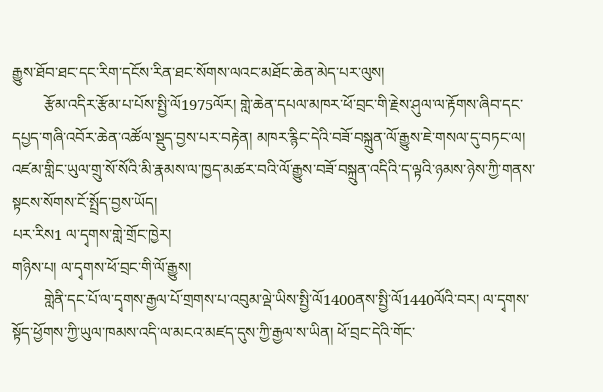རྒྱུས་ཐོབ་ཐང་དང་རིག་དངོས་རིན་ཐང་སོགས་ལའང་མཐོང་ཆེན་མེད་པར་ལུས།
        རྩོམ་འདིར་རྩོམ་པ་པོས་སྤྱི་ལོ1975ལོར། གླེ་ཆེན་དཔལ་མཁར་ཕོ་བྲང་གི་རྗེས་ཤུལ་ལ་རྟོགས་ཞིབ་དང་དཔྱད་གཞི་འབོར་ཆེན་འཚོལ་སྡུད་བྱས་པར་བརྟེན། མཁར་རྙིང་དེའི་བཟོ་བསྐྲུན་ལོ་རྒྱུས་ཇེ་གསལ་དུ་བཏང་ལ། འཛམ་གླིང་ཡུལ་གྲུ་སོ་སོའི་མི་རྣམས་ལ་ཁྱད་མཚར་བའི་ལོ་རྒྱུས་བཟོ་བསྐྲུན་འདིའི་ད་ལྟའི་ཉམས་ཉེས་ཀྱི་གནས་སྟངས་སོགས་ངོ་སྤྲོད་བྱས་ཡོད།
པར་རིས1 ལ་དྭགས་གླེ་གྲོང་ཁྱེར།
གཉིས་པ། ལ་དྭགས་ཕོ་བྲང་གི་ལོ་རྒྱུས།
        གླེནི་དང་པོ་ལ་དྭགས་རྒྱལ་པོ་གྲགས་པ་འབུམ་ལྡེ་ཡིས་སྤྱི་ལོ1400ནས་སྤྱི་ལོ1440ལོའི་བར། ལ་དྭགས་སྟོད་ཕྱོགས་ཀྱི་ཡུལ་ཁམས་འདི་ལ་མངའ་མཛད་དུས་ཀྱི་རྒྱལ་ས་ཡིན། ཕོ་བྲང་དེའི་གོང་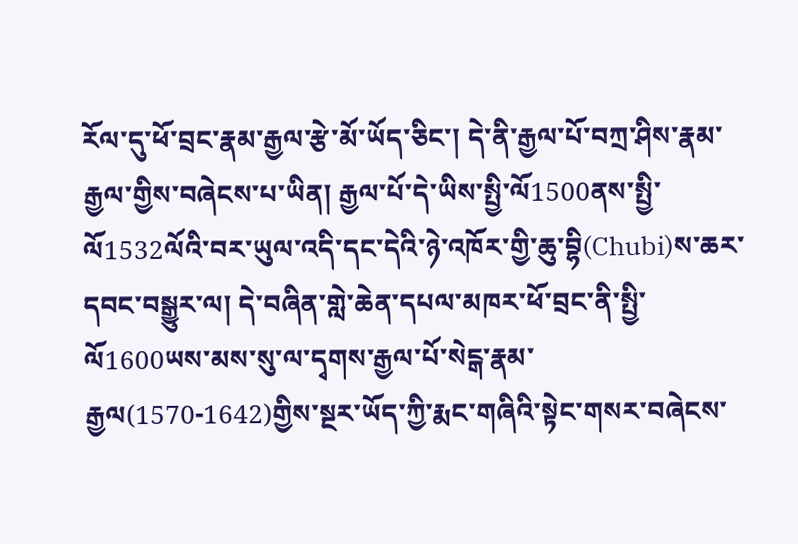རོལ་དུ་ཕོ་བྲང་རྣམ་རྒྱལ་རྩེ་མོ་ཡོད་ཅིང་། དེ་ནི་རྒྱལ་པོ་བཀྲ་ཤིས་རྣམ་རྒྱལ་གྱིས་བཞེངས་པ་ཡིན། རྒྱལ་པོ་དེ་ཡིས་སྤྱི་ལོ1500ནས་སྤྱི་ལོ1532ལོའི་བར་ཡུལ་འདི་དང་དེའི་ཉེ་འཁོར་གྱི་ཆུ་བྷི(Chubi)ས་ཆར་དབང་བསྒྱུར་ལ། དེ་བཞིན་གླེ་ཆེན་དཔལ་མཁར་ཕོ་བྲང་ནི་སྤྱི་ལོ1600ཡས་མས་སུ་ལ་དྭགས་རྒྱལ་པོ་སེངྒ་རྣམ་རྒྱལ(1570-1642)གྱིས་སྔར་ཡོད་ཀྱི་རྨང་གཞིའི་སྟེང་གསར་བཞེངས་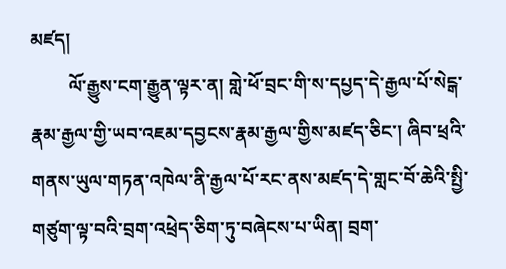མཛད།
        ལོ་རྒྱུས་ངག་རྒྱུན་ལྟར་ན། གླེ་ཕོ་བྲང་གི་ས་དཔྱད་དེ་རྒྱལ་པོ་སེངྒ་རྣམ་རྒྱལ་གྱི་ཡབ་འཇམ་དབྱངས་རྣམ་རྒྱལ་གྱིས་མཛད་ཅིང་། ཞིབ་ཕྲའི་གནས་ཡུལ་གཏན་འཁེལ་ནི་རྒྱལ་པོ་རང་ནས་མཛད་དེ་གླང་བོ་ཆེའི་སྤྱི་གཙུག་ལྟ་བའི་བྲག་འཕྲེད་ཅིག་ཏུ་བཞེངས་པ་ཡིན། བྲག་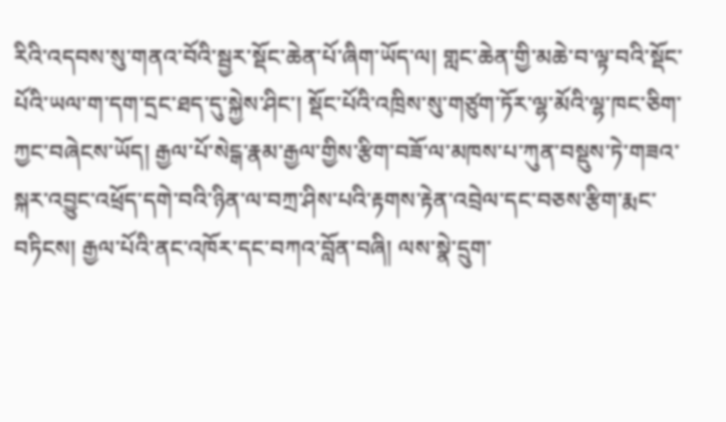རིའི་འདབས་སུ་གནའ་བོའི་སྦྱར་སྡོང་ཆེན་པོ་ཞིག་ཡོད་ལ། གླང་ཆེན་གྱི་མཆེ་བ་ལྟ་བའི་སྡོང་པོའི་ཡལ་ག་དག་དྲང་ཐད་དུ་སྐྱེས་ཤིང་། སྡོང་པོའི་འཁྲིས་སུ་གཙུག་ཏོར་ལྷ་མོའི་ལྷ་ཁང་ཅིག་ཀྱང་བཞེངས་ཡོད། རྒྱལ་པོ་སེངྒ་རྣམ་རྒྱལ་གྱིས་རྩིག་བཟོ་ལ་མཁས་པ་ཀུན་བསྡུས་ཏེ་གཟའ་སྐར་འབྱུང་འཕྲོད་དགེ་བའི་ཉིན་ལ་བཀྲ་ཤིས་པའི་རྟགས་རྟེན་འབྲེལ་དང་བཅས་རྩིག་རྨང་བཏིངས། རྒྱལ་པོའི་ནང་འཁོར་དང་བཀའ་བློན་བཞི། ལས་སྣེ་དྲུག་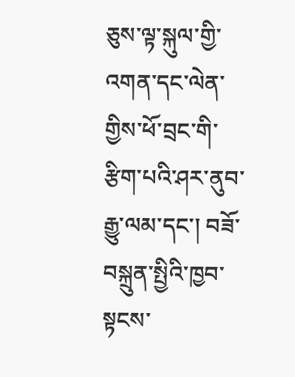ཅུས་ལྟ་སྐུལ་གྱི་འགན་དང་ལེན་གྱིས་ཕོ་བྲང་གི་རྩིག་པའི་ཤར་ནུབ་རྒྱུ་ལམ་དང་། བཟོ་བསྐྲུན་སྤྱིའི་ཁྱབ་སྟངས་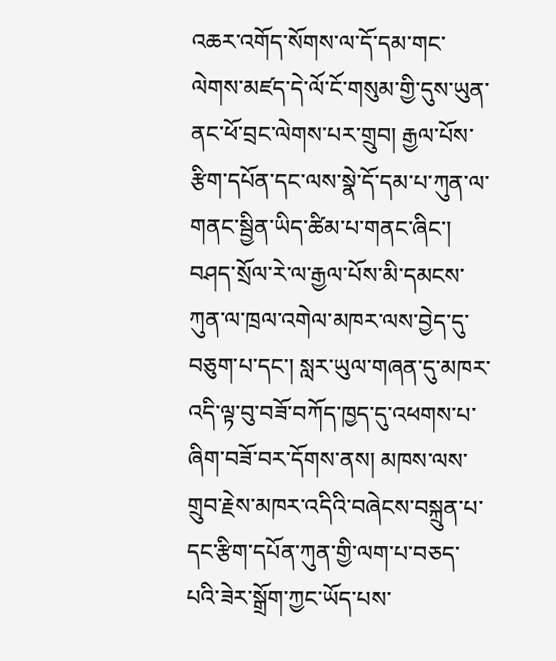འཆར་འགོད་སོགས་ལ་དོ་དམ་གང་ལེགས་མཛད་དེ་ལོ་ངོ་གསུམ་གྱི་དུས་ཡུན་ནང་ཕོ་བྲང་ལེགས་པར་གྲུབ། རྒྱལ་པོས་རྩིག་དཔོན་དང་ལས་སྣེ་དོ་དམ་པ་ཀུན་ལ་གནང་སྦྱིན་ཡིད་ཚིམ་པ་གནང་ཞིང་། བཤད་སྲོལ་རེ་ལ་རྒྱལ་པོས་མི་དམངས་ཀུན་ལ་ཁྲལ་འགེལ་མཁར་ལས་བྱེད་དུ་བཅུག་པ་དང་། སླར་ཡུལ་གཞན་དུ་མཁར་འདི་ལྟ་བུ་བཟོ་བཀོད་ཁྱད་དུ་འཕགས་པ་ཞིག་བཟོ་བར་དོགས་ནས། མཁས་ལས་གྲུབ་རྗེས་མཁར་འདིའི་བཞེངས་བསྐྲུན་པ་དང་རྩིག་དཔོན་ཀུན་གྱི་ལག་པ་བཅད་པའི་ཟེར་སྒྲོག་ཀྱང་ཡོད་པས་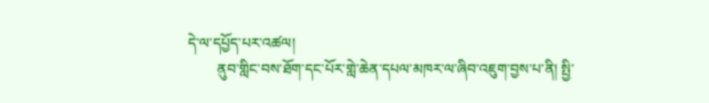དེ་ལ་དཔྱོད་པར་འཚལ།
        ནུབ་གླིང་བས་ཐོག་དང་པོར་གླེ་ཆེན་དཔལ་མཁར་ལ་ཞིབ་འཇུག་བྱས་པ་ནི། སྤྱི་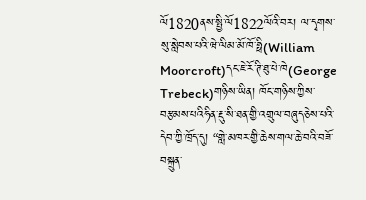ལོ1820ནས་སྤྱི་ལོ1822ལོའི་བར། ལ་དྭགས་སུ་སླེབས་པའི་ཝེ་ལིམ་མོ་ཁོ་ཧྥི(William Moorcroft)དང་ཇེ་རོ་ཊི་ཐུ་པེ་ཁེ(George Trebeck)གཉིས་ཡིན། ཁོང་གཉིས་ཀྱིས་བརྩམས་པའིཧིན་རྡུ་སི་ཐན་གྱི་འགྲུལ་བཞུདཅེས་པའི་དེབ་ཀྱི་ཁྲོད་དུ། “གླེ་མཁར་གྱི་ཆེས་གལ་ཆེ་བའི་བཟོ་བསྐྲུན་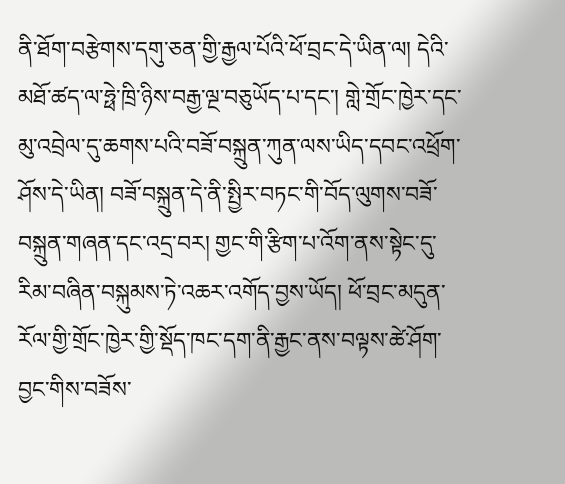ནི་ཐོག་བརྩེགས་དགུ་ཅན་གྱི་རྒྱལ་པོའི་ཕོ་བྲང་དེ་ཡིན་ལ། དེའི་མཐོ་ཚད་ལ་ཧྥེ་ཁྲི་ཉིས་བརྒྱ་ལྔ་བཅུཡོད་པ་དང་། གླེ་གྲོང་ཁྱེར་དང་མུ་འབྲེལ་དུ་ཆགས་པའི་བཟོ་བསྐྲུན་ཀུན་ལས་ཡིད་དབང་འཕྲོག་ཤོས་དེ་ཡིན། བཟོ་བསྐྲུན་དེ་ནི་སྤྱིར་བཏང་གི་བོད་ལུགས་བཟོ་བསྐྲུན་གཞན་དང་འདྲ་བར། གྱང་གི་རྩིག་པ་འོག་ནས་སྟེང་དུ་རིམ་བཞིན་བསྐུམས་ཏེ་འཆར་འགོད་བྱས་ཡོད། ཕོ་བྲང་མདུན་རོལ་གྱི་གྲོང་ཁྱེར་གྱི་སྡོད་ཁང་དག་ནི་རྒྱང་ནས་བལྟས་ཚེ་ཤོག་བྱང་གིས་བཟོས་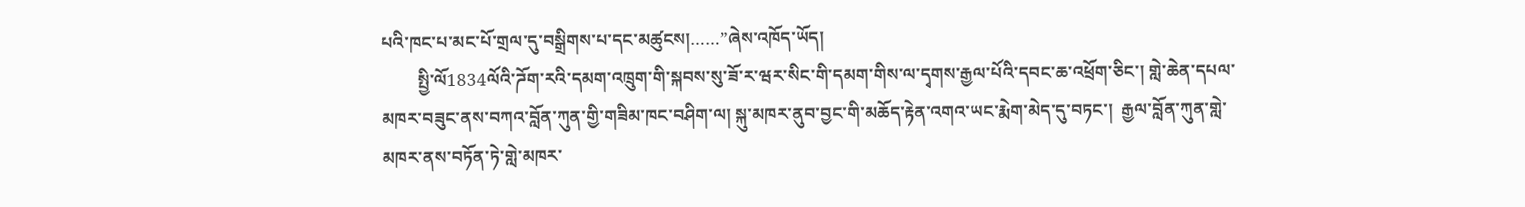པའི་ཁང་པ་མང་པོ་གྲལ་དུ་བསྒྲིགས་པ་དང་མཚུངས།……”ཞེས་འཁོད་ཡོད།
        སྤྱི་ལོ1834ལོའི་ཌོག་རའི་དམག་འཁྲུག་གི་སྐབས་སུ་ཟོ་ར་ཝར་སིང་གི་དམག་གིས་ལ་དྭགས་རྒྱལ་པོའི་དབང་ཆ་འཕྲོག་ཅིང་། གླེ་ཆེན་དཔལ་མཁར་བཟུང་ནས་བཀའ་བློན་ཀུན་གྱི་གཟིམ་ཁང་བཤིག་ལ། སྐུ་མཁར་ནུབ་བྱང་གི་མཆོད་རྟེན་འགའ་ཡང་རྨེག་མེད་དུ་བཏང་།  རྒྱལ་བློན་ཀུན་གླེ་མཁར་ནས་བཏོན་ཏེ་གླེ་མཁར་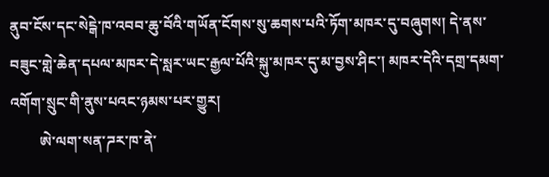ནུབ་ངོས་དང་སེངྒེ་ཁ་འབབ་ཆུ་བོའི་གཡོན་ངོགས་སུ་ཆགས་པའི་ཏོག་མཁར་དུ་བཞུགས། དེ་ནས་བཟུང་གླེ་ཆེན་དཔལ་མཁར་དེ་སླར་ཡང་རྒྱལ་པོའི་སྐུ་མཁར་དུ་མ་བྱས་ཤིང་། མཁར་དེའི་དགྲ་དམག་འགོག་སྲུང་གི་ནུས་པའང་ཉམས་པར་གྱུར།
        ཨེ་ལག་སན་ཌར་ཁ་ནེ་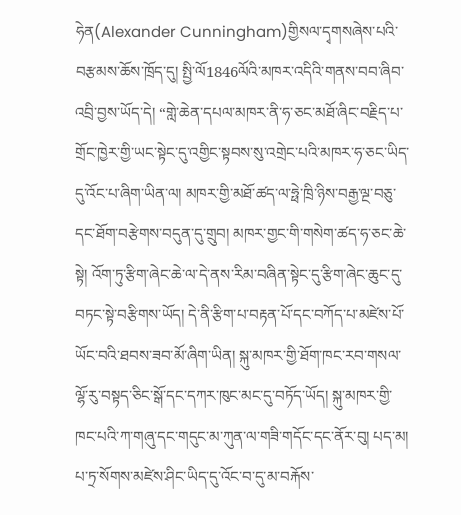ཧེན(Alexander Cunningham)གྱིསལ་དྭགསཞེས་པའི་བརྩམས་ཆོས་ཁྲོད་དུ། སྤྱི་ལོ1846ལོའི་མཁར་འདིའི་གནས་བབ་ཞིབ་འབྲི་བྱས་ཡོད་དེ། “གླེ་ཆེན་དཔལ་མཁར་ནི་ཧ་ཅང་མཐོ་ཞིང་བརྗིད་པ་གྲོང་ཁྱེར་གྱི་ཡང་སྟེང་དུ་འགྱིང་སྟབས་སུ་འགྲེང་པའི་མཁར་ཧ་ཅང་ཡིད་དུ་འོང་པ་ཞིག་ཡིན་ལ། མཁར་གྱི་མཐོ་ཚད་ལ་ཧྥེ་ཁྲི་ཉིས་བརྒྱ་ལྔ་བཅུ་དང་ཐོག་བརྩེགས་བདུན་དུ་གྲུབ། མཁར་གྱང་གི་གསེག་ཚད་ཧ་ཅང་ཆེ་སྟེ། འོག་ཏུ་རྩིག་ཞེང་ཆེ་ལ་དེ་ནས་རིམ་བཞིན་སྟེང་དུ་རྩིག་ཞེང་ཆུང་དུ་བཏང་སྟེ་བརྩིགས་ཡོད། དེ་ནི་རྩིག་པ་བརྟན་པོ་དང་བཀོད་པ་མཛེས་པོ་ཡོང་བའི་ཐབས་ཟབ་མོ་ཞིག་ཡིན། སྐུ་མཁར་གྱི་ཐོག་ཁང་རབ་གསལ་ལྷོ་རུ་བསྟད་ཅིང་སྒོ་དང་དཀར་ཁུང་མང་དུ་བཏོད་ཡོད། སྐུ་མཁར་གྱི་ཁང་པའི་ཀ་གཞུ་དང་གདུང་མ་ཀུན་ལ་གཟི་གདོང་དང་ནོར་བུ། པད་མ། པ་ཏྲ་སོགས་མཛེས་ཤིང་ཡིད་དུ་འོང་བ་དུ་མ་བརྐོས་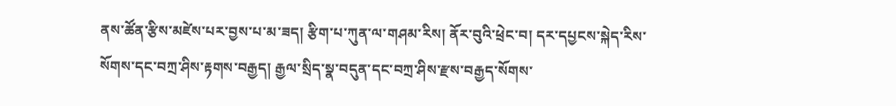ནས་ཚོན་རྩིས་མཛེས་པར་བྱས་པ་མ་ཟད། རྩིག་པ་ཀུན་ལ་གཤམ་རིས། ནོར་བུའི་ཕྲེང་བ། དར་དཔྱངས་སྐེད་རིས་སོགས་དང་བཀྲ་ཤིས་རྟགས་བརྒྱད། རྒྱལ་སྲིད་སྣ་བདུན་དང་བཀྲ་ཤིས་རྫས་བརྒྱད་སོགས་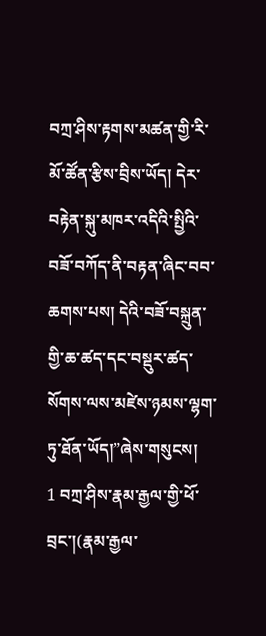བཀྲ་ཤིས་རྟགས་མཚན་གྱི་རི་མོ་ཚོན་རྩིས་བྲིས་ཡོད། དེར་བརྟེན་སྐུ་མཁར་འདིའི་སྤྱིའི་བཟོ་བཀོད་ནི་བརྟན་ཞིང་བབ་ཆགས་པས། དེའི་བཟོ་བསྐྲུན་གྱི་ཆ་ཚད་དང་བསྡུར་ཚད་སོགས་ལས་མཛེས་ཉམས་ལྷག་ཏུ་ཐོན་ཡོད།”ཞེས་གསུངས།
1 བཀྲ་ཤིས་རྣམ་རྒྱལ་གྱི་ཕོ་བྲང་།(རྣམ་རྒྱལ་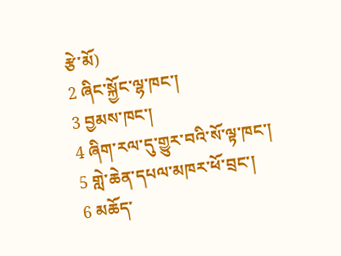རྩེ་མོ)
2 ཞིང་སྐྱོང་ལྷ་ཁང་།
3 བྱམས་ཁང་།
4 ཞིག་རལ་དུ་གྱུར་བའི་སོ་ལྟ་ཁང་།
5 གླེ་ཆེན་དཔལ་མཁར་ཕོ་བྲང་།
6 མཆོད་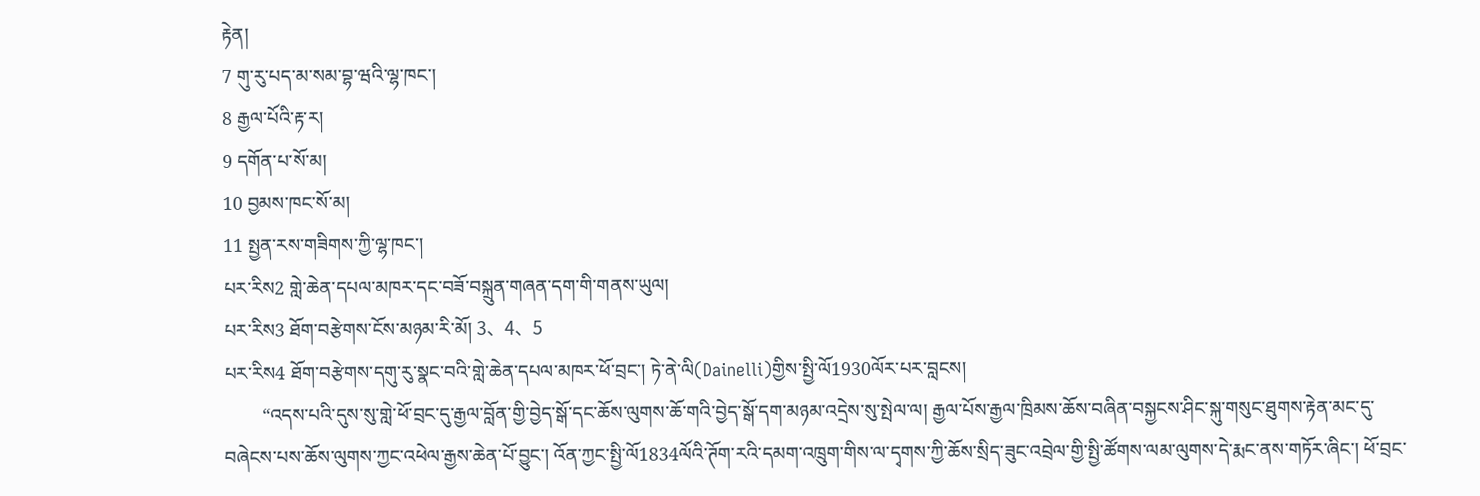རྟེན།
7 གུ་རུ་པད་མ་སམ་བྷ་ཝའི་ལྷ་ཁང་།
8 རྒྱལ་པོའི་རྟ་ར།
9 དགོན་པ་སོ་མ།
10 བྱམས་ཁང་སོ་མ།
11 སྤྱན་རས་གཟིགས་ཀྱི་ལྷ་ཁང་།
པར་རིས2 གླེ་ཆེན་དཔལ་མཁར་དང་བཟོ་བསྐྲུན་གཞན་དག་གི་གནས་ཡུལ།
པར་རིས3 ཐོག་བརྩེགས་ངོས་མཉམ་རི་མོ། 3、4、5
པར་རིས4 ཐོག་བརྩེགས་དགུ་རུ་སྣང་བའི་གླེ་ཆེན་དཔལ་མཁར་ཕོ་བྲང་། ཏེ་ནེ་ལི(Dainelli)གྱིས་སྤྱི་ལོ1930ལོར་པར་བླངས།
        “འདས་པའི་དུས་སུ་གླེ་ཕོ་བྲང་དུ་རྒྱལ་བློན་གྱི་བྱེད་སྒོ་དང་ཆོས་ལུགས་ཆོ་གའི་བྱེད་སྒོ་དག་མཉམ་འདྲེས་སུ་སྤེལ་ལ། རྒྱལ་པོས་རྒྱལ་ཁྲིམས་ཆོས་བཞིན་བསྐྱངས་ཤིང་སྐུ་གསུང་ཐུགས་རྟེན་མང་དུ་བཞེངས་པས་ཆོས་ལུགས་ཀྱང་འཕེལ་རྒྱས་ཆེན་པོ་བྱུང་། འོན་ཀྱང་སྤྱི་ལོ1834ལོའི་ཊོག་རའི་དམག་འཁྲུག་གིས་ལ་དྭགས་ཀྱི་ཆོས་སྲིད་ཟུང་འབྲེལ་གྱི་སྤྱི་ཚོགས་ལམ་ལུགས་དེ་རྨང་ནས་གཏོར་ཞིང་། ཕོ་བྲང་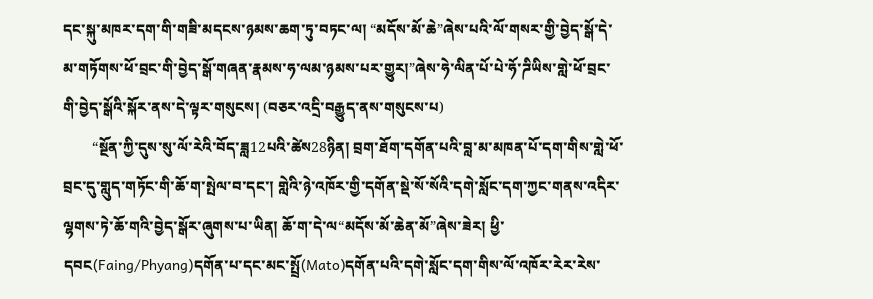དང་སྐུ་མཁར་དག་གི་གཟི་མདངས་ཉམས་ཆག་ཏུ་བཏང་ལ། “མདོས་མོ་ཆེ”ཞེས་པའི་ལོ་གསར་གྱི་བྱེད་སྒོ་དེ་མ་གཏོགས་ཕོ་བྲང་གི་བྱེད་སྒོ་གཞན་རྣམས་ཧ་ལམ་ཉམས་པར་གྱུར།”ཞེས་ཧེ་ལིན་པོ་པེ་ཧོ་ཌིཡིས་གླེ་ཕོ་བྲང་གི་བྱེད་སྒོའི་སྐོར་ནས་དེ་ལྟར་གསུངས། (བཅར་འདྲི་བརྒྱུད་ནས་གསུངས་པ)
        “སྔོན་ཀྱི་དུས་སུ་ལོ་རེའི་བོད་ཟླ12པའི་ཚེས28ཉིན། བྲག་ཐོག་དགོན་པའི་བླ་མ་མཁན་པོ་དག་གིས་གླེ་ཕོ་བྲང་དུ་གླུད་གཏོང་གི་ཆོ་ག་སྤེལ་བ་དང་། གླེའི་ཉེ་འཁོར་གྱི་དགོན་སྡེ་སོ་སོའི་དགེ་སློང་དག་ཀྱང་གནས་འདིར་ལྷགས་ཏེ་ཆོ་གའི་བྱེད་སྒོར་ཞུགས་པ་ཡིན། ཆོ་ག་དེ་ལ“མདོས་མོ་ཆེན་མོ”ཞེས་ཟེར། ཕྱི་དབང(Faing/Phyang)དགོན་པ་དང་མང་སྤྲོ(Mato)དགོན་པའི་དགེ་སློང་དག་གིས་ལོ་འཁོར་རེར་རེས་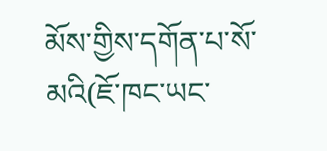མོས་གྱིས་དགོན་པ་སོ་མའི(ཇོ་ཁང་ཡང་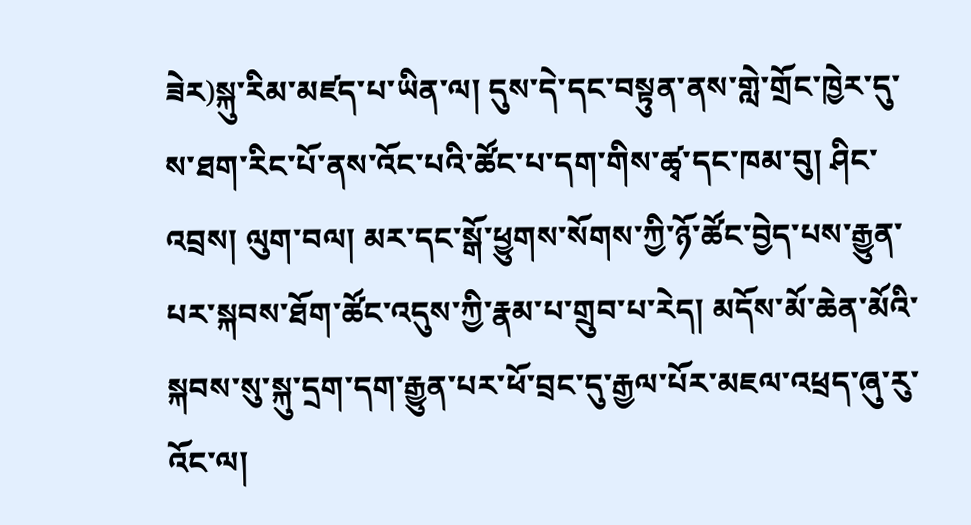ཟེར)སྐུ་རིམ་མཛད་པ་ཡིན་ལ། དུས་དེ་དང་བསྟུན་ནས་གླེ་གྲོང་ཁྱེར་དུ་ས་ཐག་རིང་པོ་ནས་འོང་པའི་ཚོང་པ་དག་གིས་ཚྭ་དང་ཁམ་བུ། ཤིང་འབྲས། ལུག་བལ། མར་དང་སྒོ་ཕྱུགས་སོགས་ཀྱི་ཉོ་ཚོང་བྱེད་པས་རྒྱུན་པར་སྐབས་ཐོག་ཚོང་འདུས་ཀྱི་རྣམ་པ་གྲུབ་པ་རེད། མདོས་མོ་ཆེན་མོའི་སྐབས་སུ་སྐུ་དྲག་དག་རྒྱུན་པར་ཕོ་བྲང་དུ་རྒྱལ་པོར་མཇལ་འཕྲད་ཞུ་རུ་འོང་ལ།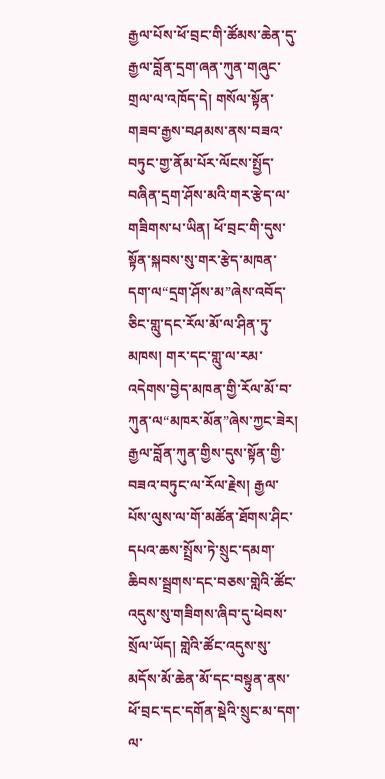རྒྱལ་པོས་ཕོ་བྲང་གི་ཚོམས་ཆེན་དུ་རྒྱལ་བློན་དྲག་ཞན་ཀུན་གཞུང་གྲལ་ལ་འཁོད་དེ། གསོལ་སྟོན་གཟབ་རྒྱས་བཤམས་ནས་བཟའ་བཏུང་གྱ་ནོམ་པོར་ལོངས་སྤྱོད་བཞིན་དྲག་ཤོས་མའི་གར་རྩེད་ལ་གཟིགས་པ་ཡིན། ཕོ་བྲང་གི་དུས་སྟོན་སྐབས་སུ་གར་རྩེད་མཁན་དག་ལ“དྲག་ཤོས་མ”ཞེས་འབོད་ཅིང་གླུ་དང་རོལ་མོ་ལ་ཤིན་ཏུ་མཁས། གར་དང་གླུ་ལ་རམ་འདེགས་བྱེད་མཁན་གྱི་རོལ་མོ་བ་ཀུན་ལ“མཁར་མོན”ཞེས་ཀྱང་ཟེར། རྒྱལ་བློན་ཀུན་གྱིས་དུས་སྟོན་གྱི་བཟའ་བཏུང་ལ་རོལ་རྗེས། རྒྱལ་པོས་ལུས་ལ་གོ་མཚོན་ཐོགས་ཤིང་དཔའ་ཆས་སྤྲོས་ཏེ་སྲུང་དམག་ཆིབས་སྦྲགས་དང་བཅས་གླེའི་ཚོང་འདུས་སུ་གཟིགས་ཞིབ་དུ་ཕེབས་སྲོལ་ཡོད། གླེའི་ཚོང་འདུས་སུ་མདོས་མོ་ཆེན་མོ་དང་བསྟུན་ནས་ཕོ་བྲང་དང་དགོན་སྡེའི་སྲུང་མ་དག་ལ་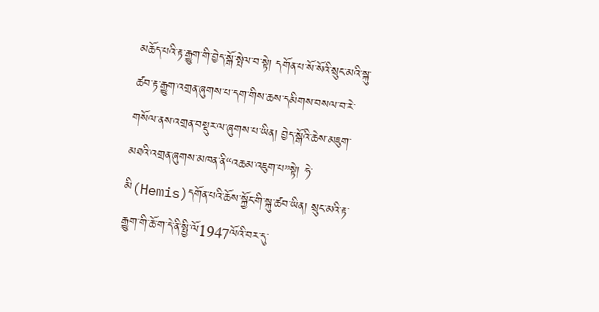མཆོད་པའི་རྟ་རྒྱུག་གི་བྱེད་སྒོ་སྤེལ་བ་སྟེ། དགོན་པ་སོ་སོའི་སྲུང་མའི་སྐུ་ཚབ་རྟ་རྒྱུག་འགྲན་ཞུགས་པ་དག་གིས་ཆས་དམིགས་བསལ་བ་རེ་གསོལ་ནས་འགྲན་བསྡུར་ལ་ཞུགས་པ་ཡིན། བྱེད་སྒོའི་ཆེས་མཇུག་མཐའི་འགྲན་ཞུགས་མཁན་ནི“འཆམ་འཇུག་པ”སྟེ། ཧེ་མི(Hemis)དགོན་པའི་ཆོས་སྐྱོང་གི་སྐུ་ཚབ་ཡིན། སྲུང་མའི་རྟ་རྒྱུག་གི་ཆོ་ག་དེ་ནི་སྤྱི་ལོ1947ལོའི་བར་དུ་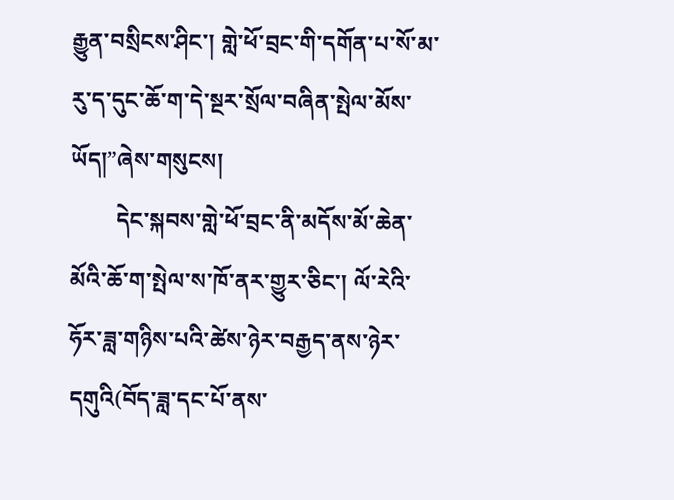རྒྱུན་བསྲིངས་ཤིང་། གླེ་ཕོ་བྲང་གི་དགོན་པ་སོ་མ་རུ་ད་དུང་ཆོ་ག་དེ་སྔར་སྲོལ་བཞིན་སྤེལ་མོས་ཡོད།”ཞེས་གསུངས།
        དེང་སྐབས་གླེ་ཕོ་བྲང་ནི་མདོས་མོ་ཆེན་མོའི་ཆོ་ག་སྤེལ་ས་ཁོ་ནར་གྱུར་ཅིང་། ལོ་རེའི་ཧོར་ཟླ་གཉིས་པའི་ཚེས་ཉེར་བརྒྱད་ནས་ཉེར་དགུའི(བོད་ཟླ་དང་པོ་ནས་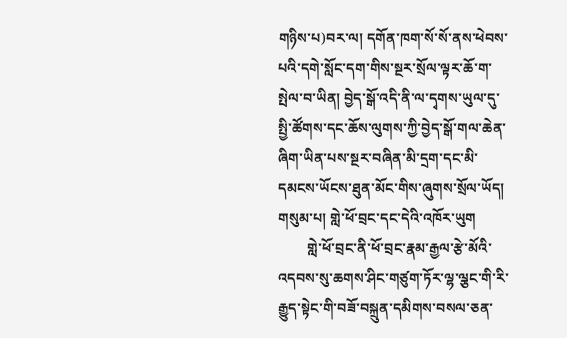གཉིས་པ)བར་ལ། དགོན་ཁག་སོ་སོ་ནས་ཕེབས་པའི་དགེ་སློང་དག་གིས་སྔར་སྲོལ་ལྟར་ཆོ་ག་སྤེལ་བ་ཡིན། བྱེད་སྒོ་འདི་ནི་ལ་དྭགས་ཡུལ་དུ་སྤྱི་ཚོགས་དང་ཆོས་ལུགས་ཀྱི་བྱེད་སྒོ་གལ་ཆེན་ཞིག་ཡིན་པས་སྔར་བཞིན་མི་དྲག་དང་མི་དམངས་ཡོངས་ཐུན་མོང་གིས་ཞུགས་སྲོལ་ཡོད།
གསུམ་པ། གླེ་ཕོ་བྲང་དང་དེའི་འཁོར་ཡུག
        གླེ་ཕོ་བྲང་ནི་ཕོ་བྲང་རྣམ་རྒྱལ་རྩེ་མོའི་འདབས་སུ་ཆགས་ཤིང་གཙུག་ཏོར་ལྷ་ལྕང་གི་རི་རྒྱུད་སྟེང་གི་བཟོ་བསྐྲུན་དམིགས་བསལ་ཅན་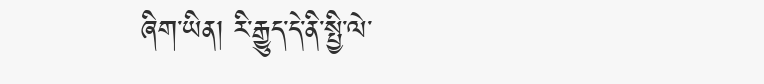ཞིག་ཡིན། རི་རྒྱུད་དེ་ནི་སྤྱི་ལེ་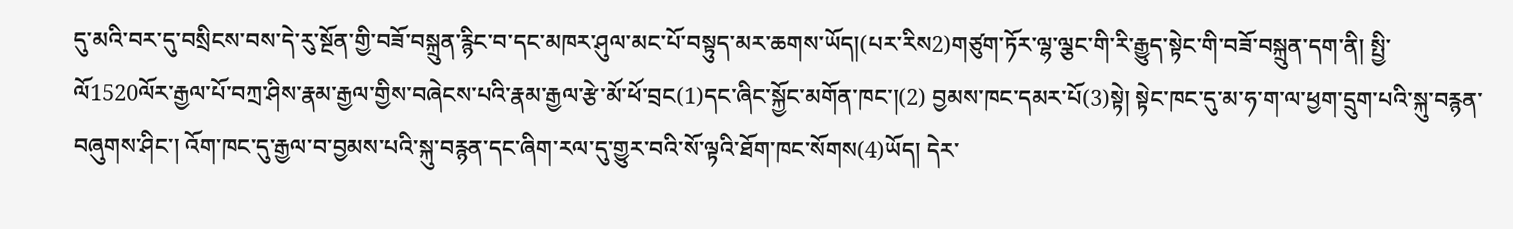དུ་མའི་བར་དུ་བསྲིངས་བས་དེ་རུ་སྔོན་གྱི་བཟོ་བསྐྲུན་རྙིང་བ་དང་མཁར་ཤུལ་མང་པོ་བསྟུད་མར་ཆགས་ཡོད།(པར་རིས2)གཙུག་ཏོར་ལྷ་ལྕང་གི་རི་རྒྱུད་སྟེང་གི་བཟོ་བསྐྲུན་དག་ནི། སྤྱི་ལོ1520ལོར་རྒྱལ་པོ་བཀྲ་ཤིས་རྣམ་རྒྱལ་གྱིས་བཞེངས་པའི་རྣམ་རྒྱལ་རྩེ་མོ་ཕོ་བྲང(1)དང་ཞིང་སྐྱོང་མགོན་ཁང་།(2) བྱམས་ཁང་དམར་པོ(3)སྟེ། སྟེང་ཁང་དུ་མ་ཧ་ག་ལ་ཕྱག་དྲུག་པའི་སྐུ་བརྙན་བཞུགས་ཤིང་། འོག་ཁང་དུ་རྒྱལ་བ་བྱམས་པའི་སྐུ་བརྙན་དང་ཞིག་རལ་དུ་གྱུར་བའི་སོ་ལྟའི་ཐོག་ཁང་སོགས(4)ཡོད། དེར་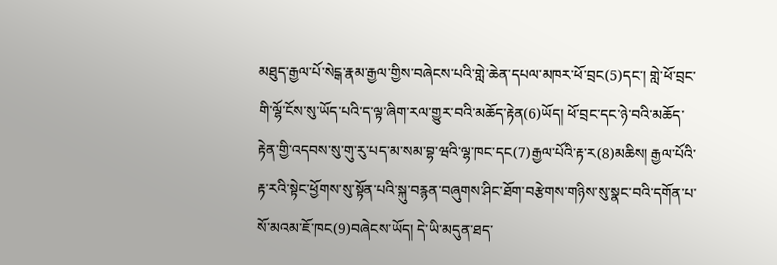མཐུད་རྒྱལ་པོ་སེངྒ་རྣམ་རྒྱལ་གྱིས་བཞེངས་པའི་གླེ་ཆེན་དཔལ་མཁར་ཕོ་བྲང(5)དང་། གླེ་ཕོ་བྲང་གི་ལྷོ་ངོས་སུ་ཡོད་པའི་ད་ལྟ་ཞིག་རལ་གྱུར་བའི་མཆོད་རྟེན(6)ཡོད། ཕོ་བྲང་དང་ཉེ་བའི་མཆོད་རྟེན་གྱི་འདབས་སུ་གུ་རུ་པད་མ་སམ་བྷ་ཝའི་ལྷ་ཁང་དང(7)རྒྱལ་པོའི་རྟ་ར(8)མཆིས། རྒྱལ་པོའི་རྟ་རའི་སྟེང་ཕྱོགས་སུ་སྟོན་པའི་སྐུ་བརྙན་བཞུགས་ཤིང་ཐོག་བརྩེགས་གཉིས་སུ་སྣང་བའི་དགོན་པ་སོ་མའམ་ཇོ་ཁང(9)བཞེངས་ཡོད། དེ་ཡི་མདུན་ཐད་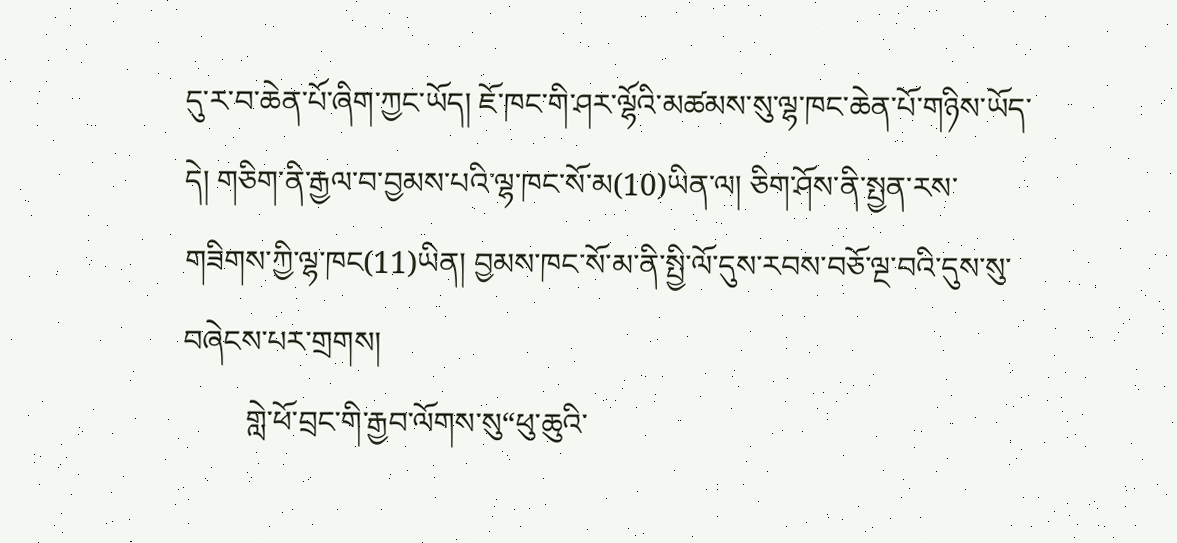དུ་ར་བ་ཆེན་པོ་ཞིག་ཀྱང་ཡོད། ཇོ་ཁང་གི་ཤར་ལྷོའི་མཚམས་སུ་ལྷ་ཁང་ཆེན་པོ་གཉིས་ཡོད་དེ། གཅིག་ནི་རྒྱལ་བ་བྱམས་པའི་ལྷ་ཁང་སོ་མ(10)ཡིན་ལ། ཅིག་ཤོས་ནི་སྤྱན་རས་གཟིགས་ཀྱི་ལྷ་ཁང(11)ཡིན། བྱམས་ཁང་སོ་མ་ནི་སྤྱི་ལོ་དུས་རབས་བཅོ་ལྔ་བའི་དུས་སུ་བཞེངས་པར་གྲགས།
        གླེ་ཕོ་བྲང་གི་རྒྱབ་ལོགས་སུ“ཕུ་ཆུའི་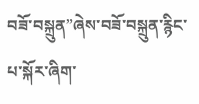བཟོ་བསྐྲུན”ཞེས་བཟོ་བསྐྲུན་རྙིང་པ་སྐོར་ཞིག་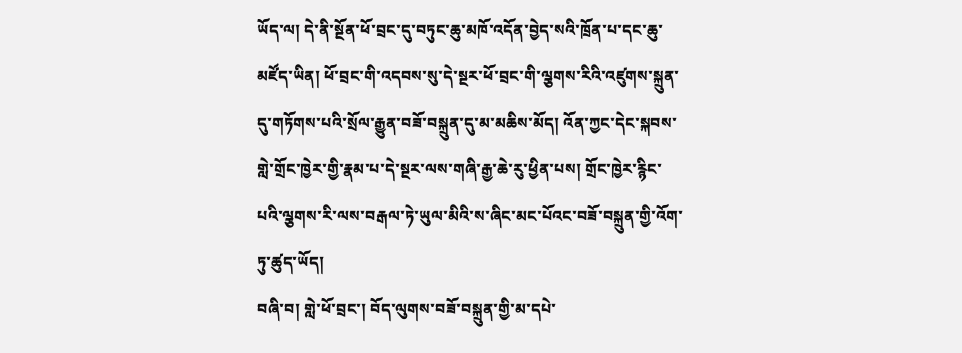ཡོད་ལ། དེ་ནི་སྔོན་ཕོ་བྲང་དུ་བཏུང་ཆུ་མཁོ་འདོན་བྱེད་སའི་ཁྲོན་པ་དང་ཆུ་མཛོད་ཡིན། ཕོ་བྲང་གི་འདབས་སུ་དེ་སྔར་ཕོ་བྲང་གི་ལྕགས་རིའི་འཛུགས་སྐྲུན་དུ་གཏོགས་པའི་སྲོལ་རྒྱུན་བཟོ་བསྐྲུན་དུ་མ་མཆིས་མོད། འོན་ཀྱང་དེང་སྐབས་གླེ་གྲོང་ཁྱེར་གྱི་རྣམ་པ་དེ་སྔར་ལས་གཞི་རྒྱ་ཆེ་རུ་ཕྱིན་པས། གྲོང་ཁྱེར་རྙིང་པའི་ལྕགས་རི་ལས་བརྒལ་ཏེ་ཡུལ་མིའི་ས་ཞིང་མང་པོའང་བཟོ་བསྐྲུན་གྱི་འོག་ཏུ་ཚུད་ཡོད།
བཞི་བ། གླེ་ཕོ་བྲང་། བོད་ལུགས་བཟོ་བསྐྲུན་གྱི་མ་དཔེ་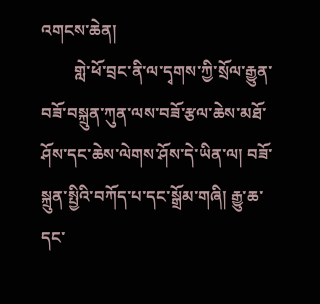འགངས་ཆེན།
        གླེ་ཕོ་བྲང་ནི་ལ་དྭགས་ཀྱི་སྲོལ་རྒྱུན་བཟོ་བསྐྲུན་ཀུན་ལས་བཟོ་རྩལ་ཆེས་མཐོ་ཤོས་དང་ཆེས་ལེགས་ཤོས་དེ་ཡིན་ལ། བཟོ་སྐྲུན་སྤྱིའི་བཀོད་པ་དང་སྒྲོམ་གཞི། རྒྱུ་ཆ་དང་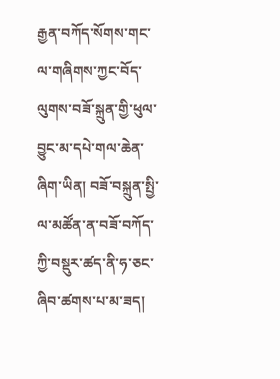རྒྱན་བཀོད་སོགས་གང་ལ་གཞིགས་ཀྱང་བོད་ལུགས་བཟོ་སྐྲུན་གྱི་ཕུལ་བྱུང་མ་དཔེ་གལ་ཆེན་ཞིག་ཡིན། བཟོ་བསྐྲུན་སྤྱི་ལ་མཚོན་ན་བཟོ་བཀོད་ཀྱི་བསྡུར་ཚད་ནི་ཧ་ཅང་ཞིབ་ཚགས་པ་མ་ཟད།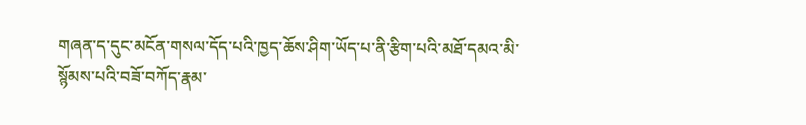གཞན་ད་དུང་མངོན་གསལ་དོད་པའི་ཁྱད་ཆོས་ཤིག་ཡོད་པ་ནི་རྩིག་པའི་མཐོ་དམའ་མི་སྙོམས་པའི་བཟོ་བཀོད་རྣམ་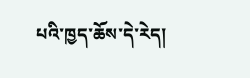པའི་ཁྱད་ཆོས་དེ་རེད།